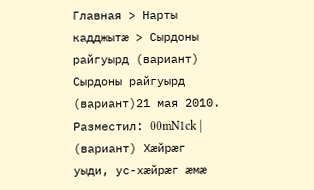Главная > Нарты кадджытæ > Сырдоны райгуырд (вариант)
Сырдоны райгуырд (вариант)21 мая 2010. Разместил: 00mN1ck |
(вариант) Хæйрæг уыди, ус-хæйрæг æмæ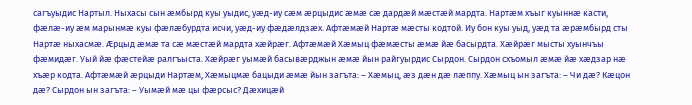сагъуыдис Нартыл. Ныхасы сын æмбырд куы уыдис, уæд-иу сæм æрцыдис æмæ сæ дардæй мæстæй мардта. Нартæм хъыг куыннæ касти, фæлæ-иу æм марынмæ куы фæлæбурдта исчи, уæд-иу фæдæлдзæх. Афтæмæй Нартæ мæсты кодтой. Иу бон куы уыд, уæд та æрæмбырд сты Нартæ ныхасмæ. Æрцыд æмæ та сæ мæстæй мардта хæйрæг. Афтæмæй Хæмыц фæмæсты æмæ йæ басырдта. Хæйрæг мысты хуынчъы фæмидæг. Уый йæ фæстейæ ралгъыста. Хæйрæг уымæй басывæрджын æмæ йын райгуырдис Сырдон. Сырдон схъомыл æмæ йæ хæдзар нæ хъæр кодта. Афтæмæй æрцыди Нартæм, Хæмыцмæ бацыди æмæ йын загъта: – Хæмыц, æз дæн дæ лæппу. Хæмыц ын загъта: – Чи дæ? Кæцон дæ? Сырдон ын загъта: – Уымæй мæ цы фæрсыс? Дæхицæй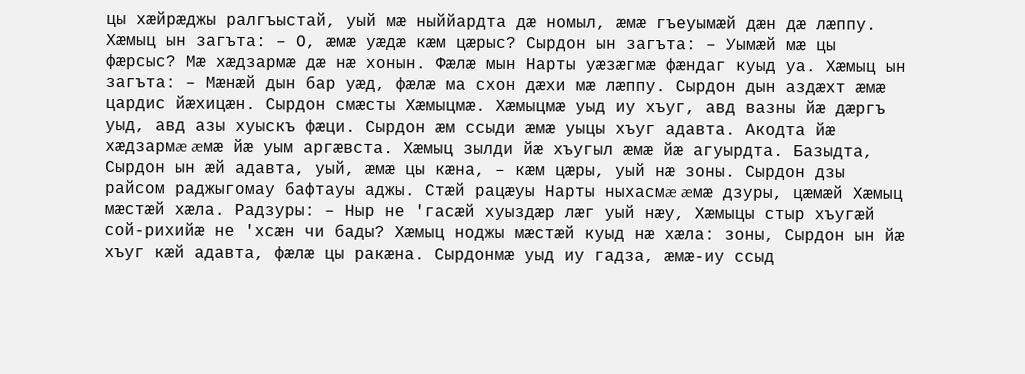цы хæйрæджы ралгъыстай, уый мæ ныййардта дæ номыл, æмæ гъеуымæй дæн дæ лæппу. Хæмыц ын загъта: – О, æмæ уæдæ кæм цæрыс? Сырдон ын загъта: – Уымæй мæ цы фæрсыс? Мæ хæдзармæ дæ нæ хонын. Фæлæ мын Нарты уæзæгмæ фæндаг куыд уа. Хæмыц ын загъта: – Мæнæй дын бар уæд, фæлæ ма схон дæхи мæ лæппу. Сырдон дын аздæхт æмæ цардис йæхицæн. Сырдон смæсты Хæмыцмæ. Хæмыцмæ уыд иу хъуг, авд вазны йæ дæргъ уыд, авд азы хуыскъ фæци. Сырдон æм ссыди æмæ уыцы хъуг адавта. Акодта йæ хæдзармæ æмæ йæ уым аргæвста. Хæмыц зылди йæ хъугыл æмæ йæ агуырдта. Базыдта, Сырдон ын æй адавта, уый, æмæ цы кæна, – кæм цæры, уый нæ зоны. Сырдон дзы райсом раджыгомау бафтауы аджы. Стæй рацæуы Нарты ныхасмæ æмæ дзуры, цæмæй Хæмыц мæстæй хæла. Радзуры: – Ныр не 'гасæй хуыздæр лæг уый нæу, Хæмыцы стыр хъугæй сой-рихийæ не 'хсæн чи бады? Хæмыц ноджы мæстæй куыд нæ хæла: зоны, Сырдон ын йæ хъуг кæй адавта, фæлæ цы ракæна. Сырдонмæ уыд иу гадза, æмæ-иу ссыд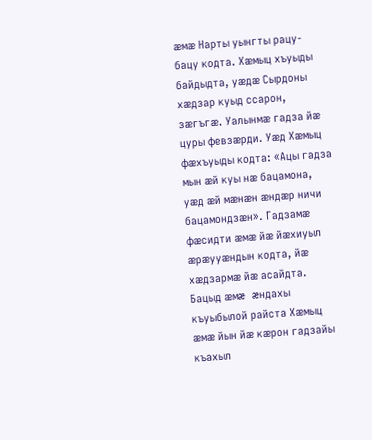æмæ Нарты уынгты рацу-бацу кодта. Хæмыц хъуыды байдыдта, уæдæ Сырдоны хæдзар куыд ссарон, зæгъгæ. Уалынмæ гадза йæ цуры февзæрди. Уæд Хæмыц фæхъуыды кодта: «Ацы гадза мын æй куы нæ бацамона, уæд æй мæнæн æндæр ничи бацамондзæн». Гадзамæ фæсидти æмæ йæ йæхиуыл æрæууæндын кодта, йæ хæдзармæ йæ асайдта. Бацыд æмæ æндахы къуыбылой райста Хæмыц æмæ йын йæ кæрон гадзайы къахыл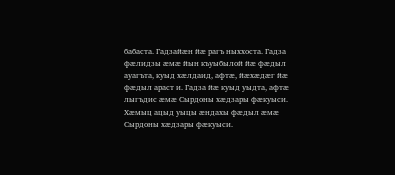бабаста. Гадзайæн йæ рагъ ныххоста. Гадза фæлидзы æмæ йын къуыбылой йæ фæдыл ауагъта, куыд хæлдаид, афтæ, йæхæдæг йæ фæдыл араст и. Гадза йæ куыд уыдта, афтæ лыгъдис æмæ Сырдоны хæдзары фæкуыси. Хæмыц ацыд уыцы æндахы фæдыл æмæ Сырдоны хæдзары фæкуыси.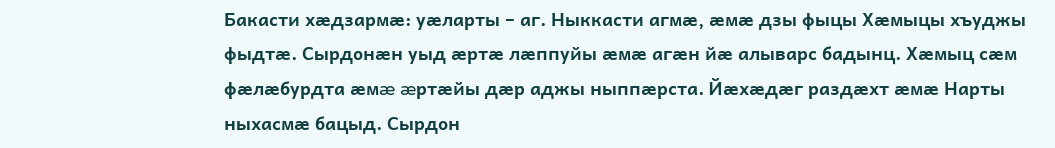Бакасти хæдзармæ: уæларты – аг. Ныккасти агмæ, æмæ дзы фыцы Хæмыцы хъуджы фыдтæ. Сырдонæн уыд æртæ лæппуйы æмæ агæн йæ алыварс бадынц. Хæмыц сæм фæлæбурдта æмæ æртæйы дæр аджы ныппæрста. Йæхæдæг раздæхт æмæ Нарты ныхасмæ бацыд. Сырдон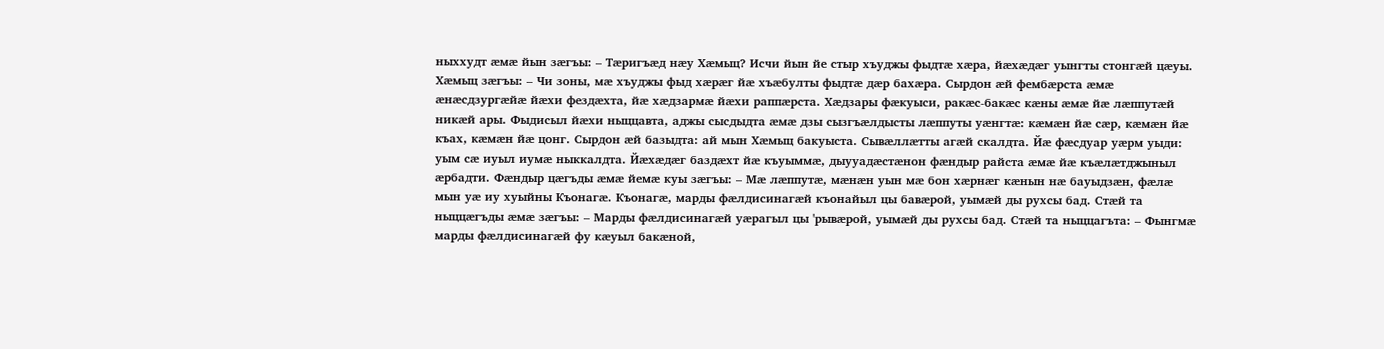ныххудт æмæ йын зæгъы: – Тæригъæд нæу Хæмыц? Исчи йын йе стыр хъуджы фыдтæ хæра, йæхæдæг уынгты стонгæй цæуы. Хæмыц зæгъы: – Чи зоны, мæ хъуджы фыд хæрæг йæ хъæбулты фыдтæ дæр бахæра. Сырдон æй фембæрста æмæ æнæсдзургæйæ йæхи фездæхта, йæ хæдзармæ йæхи раппæрста. Хæдзары фæкуыси, ракæс-бакæс кæны æмæ йæ лæппутæй никæй ары. Фыдисыл йæхи ныццавта, аджы сысдыдта æмæ дзы сызгъæлдысты лæппуты уæнгтæ: кæмæн йæ сæр, кæмæн йæ къах, кæмæн йæ цонг. Сырдон æй базыдта: ай мын Хæмыц бакуыста. Сывæллæтты агæй скалдта. Йæ фæсдуар уæрм уыди: уым сæ иуыл иумæ ныккалдта. Йæхæдæг баздæхт йæ къуыммæ, дыууадæстæнон фæндыр райста æмæ йæ къæлæтджыныл æрбадти. Фæндыр цæгъды æмæ йемæ куы зæгъы: – Мæ лæппутæ, мæнæн уын мæ бон хæрнæг кæнын нæ бауыдзæн, фæлæ мын уæ иу хуыйны Къонагæ. Къонагæ, марды фæлдисинагæй къонайыл цы бавæрой, уымæй ды рухсы бад. Стæй та ныццæгъды æмæ зæгъы: – Марды фæлдисинагæй уæрагыл цы 'рывæрой, уымæй ды рухсы бад. Стæй та ныццагъта: – Фынгмæ марды фæлдисинагæй фу кæуыл бакæной,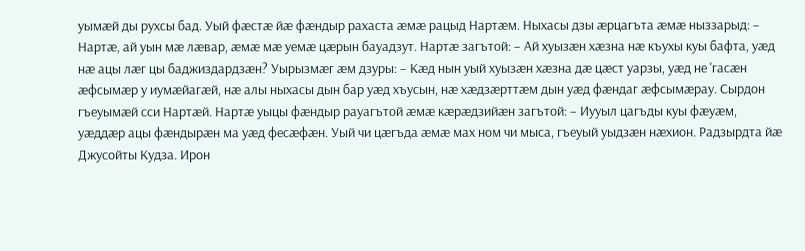уымæй ды рухсы бад. Уый фæстæ йæ фæндыр рахаста æмæ рацыд Нартæм. Ныхасы дзы æрцагъта æмæ ныззарыд: – Нартæ, ай уын мæ лæвар, æмæ мæ уемæ цæрын бауадзут. Нартæ загътой: – Ай хуызæн хæзна нæ къухы куы бафта, уæд нæ ацы лæг цы баджиздардзæн? Уырызмæг æм дзуры: – Кæд нын уый хуызæн хæзна дæ цæст уарзы, уæд не 'гасæн æфсымæр у иумæйагæй, нæ алы ныхасы дын бар уæд хъусын, нæ хæдзæрттæм дын уæд фæндаг æфсымæрау. Сырдон гъеуымæй сси Нартæй. Нартæ уыцы фæндыр рауагътой æмæ кæрæдзийæн загътой: – Иууыл цагъды куы фæуæм, уæддæр ацы фæндырæн ма уæд фесæфæн. Уый чи цæгъда æмæ мах ном чи мыса, гъеуый уыдзæн нæхион. Радзырдта йæ Джусойты Кудза. Ирон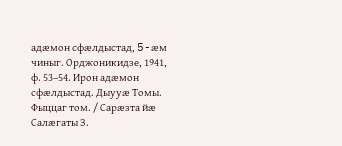адæмон сфæлдыстад, 5-æм чиныг. Орджоникидзе, 1941, ф. 53–54. Ирон адæмон сфæлдыстад. Дыууæ Томы. Фыццаг том. / Сарæзта йæ Салæгаты З.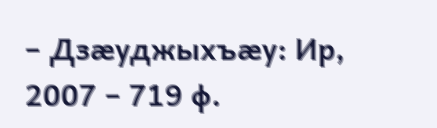– Дзæуджыхъæу: Ир, 2007 – 719 ф.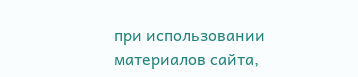при использовании материалов сайта,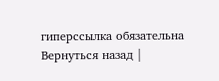гиперссылка обязательна
Вернуться назад |